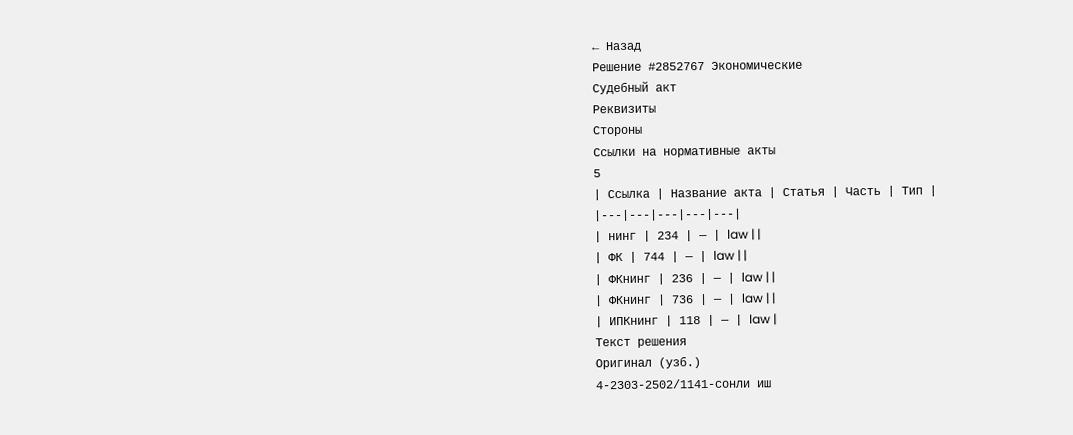← Назад
Решение #2852767 Экономические
Судебный акт
Реквизиты
Стороны
Ссылки на нормативные акты
5
| Ссылка | Название акта | Статья | Часть | Тип |
|---|---|---|---|---|
| нинг | 234 | — | law | |
| ФК | 744 | — | law | |
| ФКнинг | 236 | — | law | |
| ФКнинг | 736 | — | law | |
| ИПКнинг | 118 | — | law |
Текст решения
Оригинал (узб.)
4-2303-2502/1141-сонли иш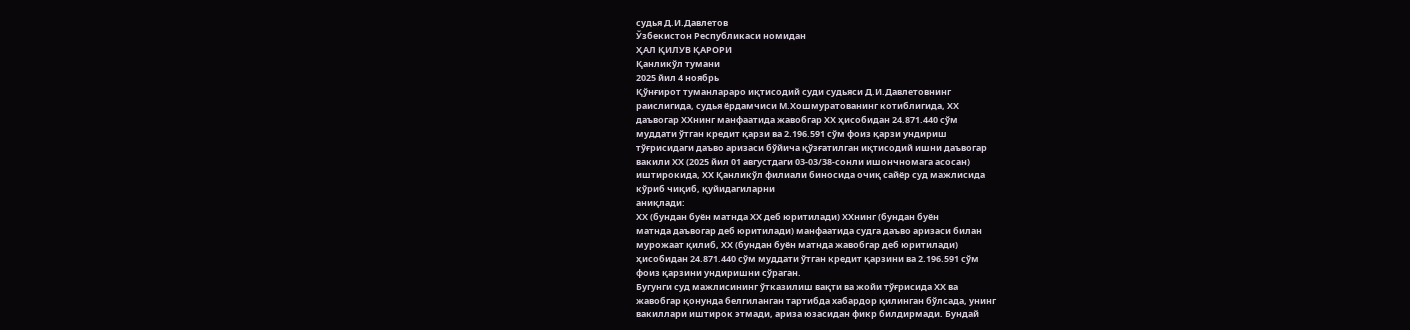судья Д.И.Давлетов
Ўзбекистон Республикаси номидан
ҲАЛ ҚИЛУВ ҚАРОРИ
Қанликўл тумани
2025 йил 4 ноябрь
Қўнғирот туманлараро иқтисодий суди судьяси Д.И.Давлетовнинг
раислигида, судья ёрдамчиси М.Хошмуратованинг котиблигида, ХХ
даъвогар ХХнинг манфаатида жавобгар ХХ ҳисобидан 24.871.440 сўм
муддати ўтган кредит қарзи ва 2.196.591 сўм фоиз қарзи ундириш
тўғрисидаги даъво аризаси бўйича қўзғатилган иқтисодий ишни даъвогар
вакили ХХ (2025 йил 01 августдаги 03-03/38-сонли ишончномага асосан)
иштирокида, ХХ Қанликўл филиали биносида очиқ сайёр суд мажлисида
кўриб чиқиб, қуйидагиларни
аниқлади:
ХХ (бундан буён матнда ХХ деб юритилади) ХХнинг (бундан буён
матнда даъвогар деб юритилади) манфаатида судга даъво аризаси билан
мурожаат қилиб, ХХ (бундан буён матнда жавобгар деб юритилади)
ҳисобидан 24.871.440 сўм муддати ўтган кредит қарзини ва 2.196.591 сўм
фоиз қарзини ундиришни сўраган.
Бугунги суд мажлисининг ўтказилиш вақти ва жойи тўғрисида ХХ ва
жавобгар қонунда белгиланган тартибда хабардор қилинган бўлсада, унинг
вакиллари иштирок этмади, ариза юзасидан фикр билдирмади. Бундай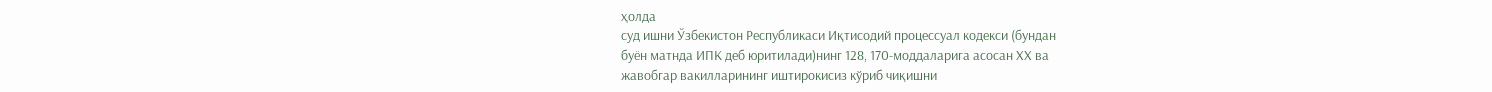ҳолда
суд ишни Ўзбекистон Республикаси Иқтисодий процессуал кодекси (бундан
буён матнда ИПК деб юритилади)нинг 128, 170-моддаларига асосан ХХ ва
жавобгар вакилларининг иштирокисиз кўриб чиқишни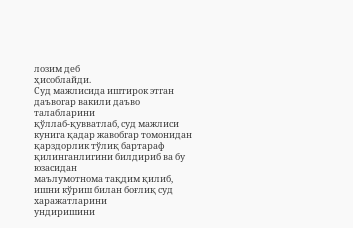лозим деб
ҳисоблайди.
Суд мажлисида иштирок этган даъвогар вакили даъво талабларини
қўллаб-қувватлаб, суд мажлиси кунига қадар жавобгар томонидан
қарздорлик тўлиқ бартараф қилинганлигини билдириб ва бу юзасидан
маълумотнома тақдим қилиб, ишни кўриш билан боғлиқ суд харажатларини
ундиришини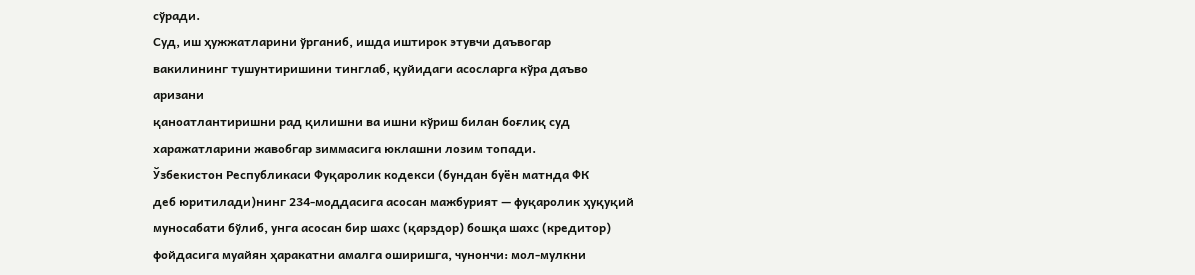сўради.
Суд, иш ҳужжатларини ўрганиб, ишда иштирок этувчи даъвогар
вакилининг тушунтиришини тинглаб, қуйидаги асосларга кўра даъво аризани
қаноатлантиришни рад қилишни ва ишни кўриш билан боғлиқ суд
харажатларини жавобгар зиммасига юклашни лозим топади.
Ўзбекистон Республикаси Фуқаролик кодекси (бундан буён матнда ФК
деб юритилади)нинг 234-моддасига асосан мажбурият — фуқаролик ҳуқуқий
муносабати бўлиб, унга асосан бир шахс (қарздор) бошқа шахс (кредитор)
фойдасига муайян ҳаракатни амалга оширишга, чунончи: мол-мулкни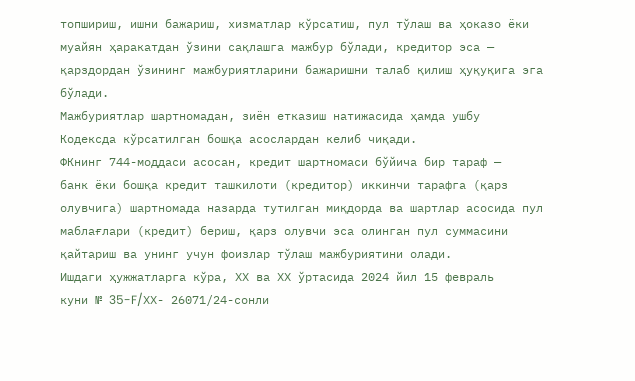топшириш, ишни бажариш, хизматлар кўрсатиш, пул тўлаш ва ҳоказо ёки
муайян ҳаракатдан ўзини сақлашга мажбур бўлади, кредитор эса —
қарздордан ўзининг мажбуриятларини бажаришни талаб қилиш ҳуқуқига эга
бўлади.
Мажбуриятлар шартномадан, зиён етказиш натижасида ҳамда ушбу
Кодексда кўрсатилган бошқа асослардан келиб чиқади.
ФКнинг 744-моддаси асосан, кредит шартномаси бўйича бир тараф —
банк ёки бошқа кредит ташкилоти (кредитор) иккинчи тарафга (қарз
олувчига) шартномада назарда тутилган миқдорда ва шартлар асосида пул
маблағлари (кредит) бериш, қарз олувчи эса олинган пул суммасини
қайтариш ва унинг учун фоизлар тўлаш мажбуриятини олади.
Ишдаги ҳужжатларга кўра, ХХ ва ХХ ўртасида 2024 йил 15 февраль
куни № 35-F/ХХ- 26071/24-сонли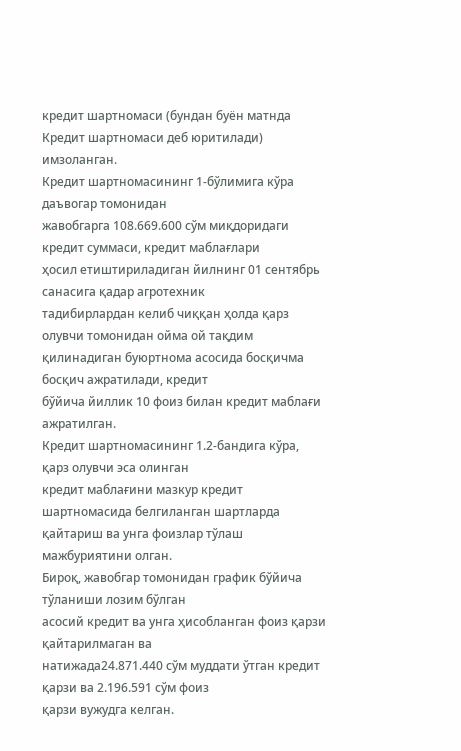кредит шартномаси (бундан буён матнда
Кредит шартномаси деб юритилади) имзоланган.
Кредит шартномасининг 1-бўлимига кўра даъвогар томонидан
жавобгарга 108.669.600 сўм миқдоридаги кредит суммаси, кредит маблағлари
ҳосил етиштириладиган йилнинг 01 сентябрь санасига қадар агротехник
тадибирлардан келиб чиққан ҳолда қарз олувчи томонидан ойма ой тақдим
қилинадиган буюртнома асосида босқичма босқич ажратилади, кредит
бўйича йиллик 10 фоиз билан кредит маблағи ажратилган.
Кредит шартномасининг 1.2-бандига кўра, қарз олувчи эса олинган
кредит маблағини мазкур кредит шартномасида белгиланган шартларда
қайтариш ва унга фоизлар тўлаш мажбуриятини олган.
Бироқ, жавобгар томонидан график бўйича тўланиши лозим бўлган
асосий кредит ва унга ҳисобланган фоиз қарзи қайтарилмаган ва
натижада24.871.440 сўм муддати ўтган кредит қарзи ва 2.196.591 сўм фоиз
қарзи вужудга келган.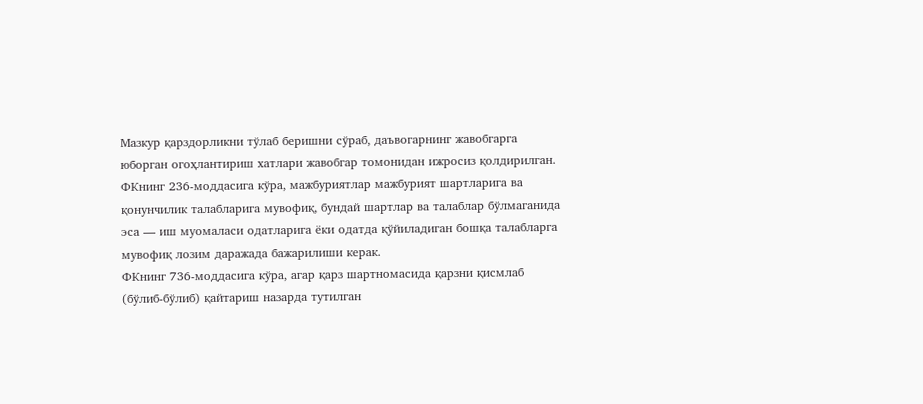Мазкур қарздорликни тўлаб беришни сўраб, даъвогарнинг жавобгарга
юборган огоҳлантириш хатлари жавобгар томонидан ижросиз қолдирилган.
ФКнинг 236-моддасига кўра, мажбуриятлар мажбурият шартларига ва
қонунчилик талабларига мувофиқ, бундай шартлар ва талаблар бўлмаганида
эса — иш муомаласи одатларига ёки одатда қўйиладиган бошқа талабларга
мувофиқ лозим даражада бажарилиши керак.
ФКнинг 736-моддасига кўра, агар қарз шартномасида қарзни қисмлаб
(бўлиб-бўлиб) қайтариш назарда тутилган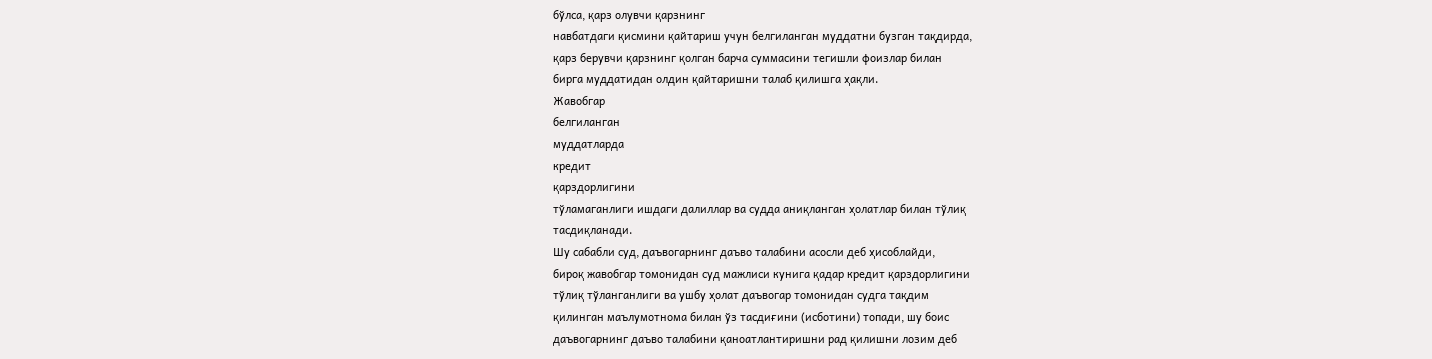бўлса, қарз олувчи қарзнинг
навбатдаги қисмини қайтариш учун белгиланган муддатни бузган тақдирда,
қарз берувчи қарзнинг қолган барча суммасини тегишли фоизлар билан
бирга муддатидан олдин қайтаришни талаб қилишга ҳақли.
Жавобгар
белгиланган
муддатларда
кредит
қарздорлигини
тўламаганлиги ишдаги далиллар ва судда аниқланган ҳолатлар билан тўлиқ
тасдиқланади.
Шу сабабли суд, даъвогарнинг даъво талабини асосли деб ҳисоблайди,
бироқ жавобгар томонидан суд мажлиси кунига қадар кредит қарздорлигини
тўлиқ тўланганлиги ва ушбу ҳолат даъвогар томонидан судга тақдим
қилинган маълумотнома билан ўз тасдиғини (исботини) топади, шу боис
даъвогарнинг даъво талабини қаноатлантиришни рад қилишни лозим деб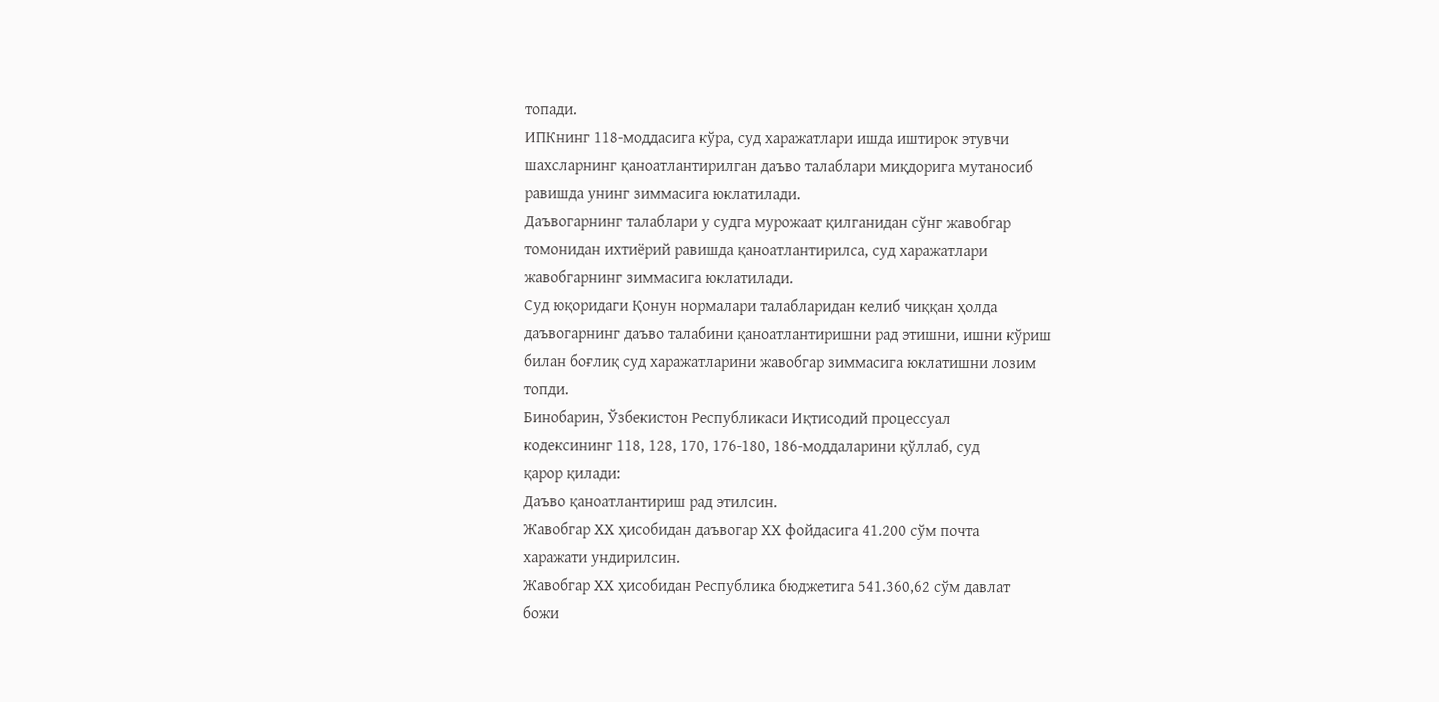топади.
ИПКнинг 118-моддасига кўра, суд харажатлари ишда иштирок этувчи
шахсларнинг қаноатлантирилган даъво талаблари миқдорига мутаносиб
равишда унинг зиммасига юклатилади.
Даъвогарнинг талаблари у судга мурожаат қилганидан сўнг жавобгар
томонидан ихтиёрий равишда қаноатлантирилса, суд харажатлари
жавобгарнинг зиммасига юклатилади.
Суд юқоридаги Қонун нормалари талабларидан келиб чиққан ҳолда
даъвогарнинг даъво талабини қаноатлантиришни рад этишни, ишни кўриш
билан боғлиқ суд харажатларини жавобгар зиммасига юклатишни лозим
топди.
Бинобарин, Ўзбекистон Республикаси Иқтисодий процессуал
кодексининг 118, 128, 170, 176-180, 186-моддаларини қўллаб, суд
қарор қилади:
Даъво қаноатлантириш рад этилсин.
Жавобгар ХХ ҳисобидан даъвогар ХХ фойдасига 41.200 сўм почта
харажати ундирилсин.
Жавобгар ХХ ҳисобидан Республика бюджетига 541.360,62 сўм давлат
божи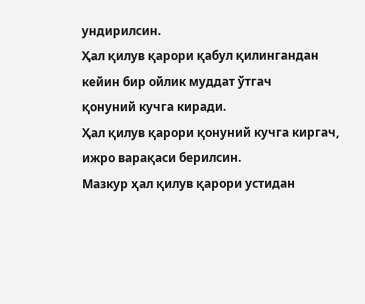ундирилсин.
Ҳал қилув қарори қабул қилингандан кейин бир ойлик муддат ўтгач
қонуний кучга киради.
Ҳал қилув қарори қонуний кучга киргач, ижро варақаси берилсин.
Мазкур ҳал қилув қарори устидан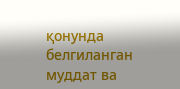қонунда белгиланган муддат ва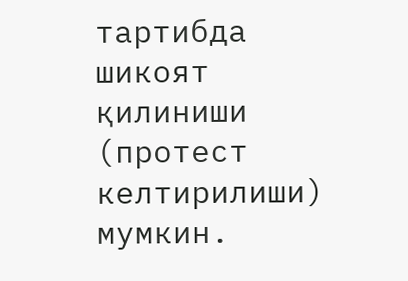тартибда шикоят қилиниши (протест келтирилиши) мумкин.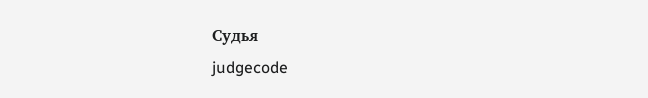Судья
judgecode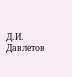Д.И. Давлетов